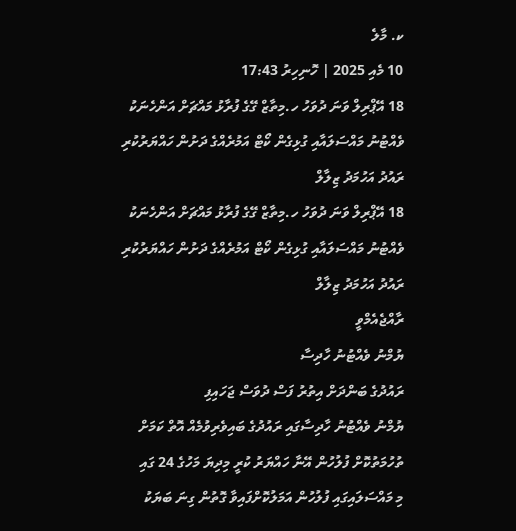ކ. މާލެ
10 މެއި 2025 | ހޮނިހިރު 17:43
18 އޭޕްރިލް ވަނަ ދުވަހު ހ.މިތާޒް ގޭގެ ފުރާޅު މައްޗަށް އަންހެނަކު ވެއްޓުނު މައްސަލައާއި ގުޅިގެން ކޯޓް އަމުރެއްގެ ދަށުން ހައްޔަރުކުރި ރައުދު އަހުމަދު ޒިލާލް
18 އޭޕްރިލް ވަނަ ދުވަހު ހ.މިތާޒް ގޭގެ ފުރާޅު މައްޗަށް އަންހެނަކު ވެއްޓުނު މައްސަލައާއި ގުޅިގެން ކޯޓް އަމުރެއްގެ ދަށުން ހައްޔަރުކުރި ރައުދު އަހުމަދު ޒިލާލް
ރާއްޖެއެމްވީ
ޔުމްނު ވެއްޓުނު ހާދިސާ
ރައުދުގެ ބަންދަށް އިތުރު ފަސް ދުވަސް ޖަހައިފި
ޔުމްނު ވެއްޓުނު ހާދިސާގައި ރައުދުގެ ބައިވެރިވުމެއް އޮތް ކަމަށް ތުހުމަތުކޮށް ފުލުހުން އޭނާ ހައްޔަރު ކުރީ މިދިޔަ މަހުގެ 24 ގައި
މި މައްސަލައިގައި ފުލުހުން އަމަލުކޮށްފައިވާ ގޮތުން ގިނަ ބަޔަކު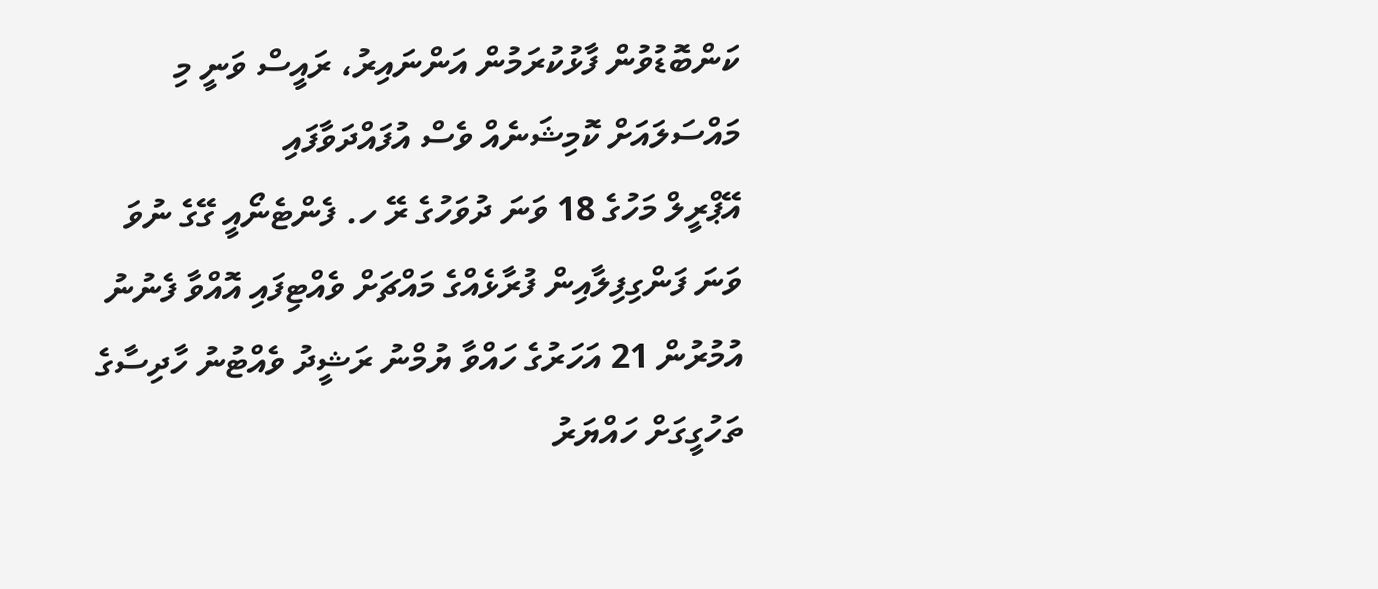ކަންބޮޑުވުން ފާޅުކުރަމުން އަންނައިރު، ރައީސް ވަނީ މި މައްސަލައަށް ކޮމިޝަނެއް ވެސް އުފައްދަވާފައި
އޭޕްރީލް މަހުގެ 18 ވަނަ ދުވަހުގެ ރޭ ހ. ފެންޓެނޯއީ ގޭގެ ނުވަ ވަނަ ފަންގިފިލާއިން ފުރާޅެއްގެ މައްޗަށް ވެއްޓިފައި އޮއްވާ ފެނުނު އުމުރުން 21 އަހަރުގެ ހައްވާ ޔުމްނު ރަޝީދު ވެއްޓުނު ހާދިސާގެ ތަހުގީގަށް ހައްޔަރު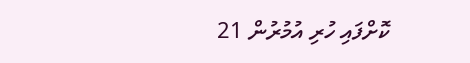ކޮށްފައި ހުރި އުމުރުން 21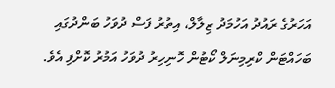އަހަރުގެ ރައުދު އަހުމަދު ޒިލާލް، އިތުރު ފަސް ދުވަހު ބަންދުގައި ބަހައްޓަން ކްރިމިނަލް ކޯޓުން ހޮނިހިރު ދުވަހު އަމުރު ކޮށްފި އެވެ.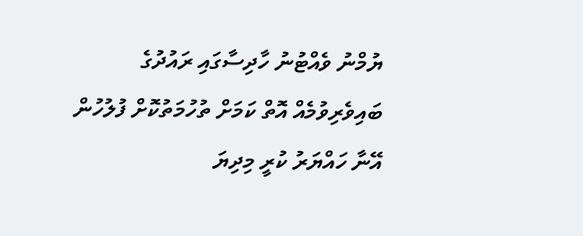ޔުމްނު ވެއްޓުނު ހާދިސާގައި ރައުދުގެ ބައިވެރިވުމެއް އޮތް ކަމަށް ތުހުމަތުކޮށް ފުލުހުން އޭނާ ހައްޔަރު ކުރީ މިދިޔަ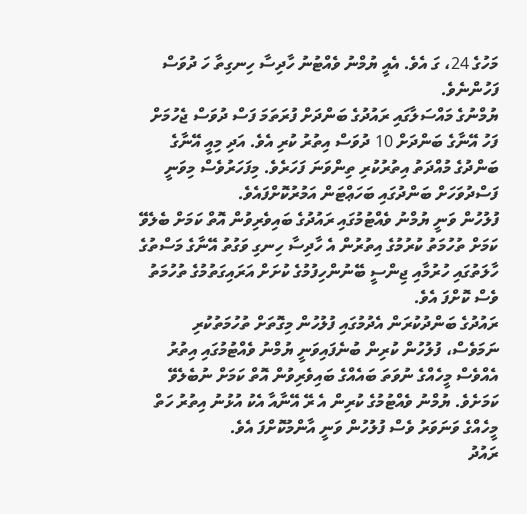މަހުގެ 24، ގަ އެވެ. އެއީ ޔުމްނު ވެއްޓުނު ހާދިސާ ހިނގިތާ ހަ ދުވަސް ފަހުންނެވެ.
ޔުމްނުގެ މައްސަލާގައި ރައުދުގެ ބަންދަށް ފުރަތަމަ ފަސް ދުވަސް ޖެހުމަށް ފަހު އޭނާގެ ބަންދަށް 10 ދުވަސް އިތުރު ކުރި އެވެ. އަދި މިއީ އޭނާގެ ބަންދުގެ މުއްދަތު އިތުރުކުރި ތިންވަނަ ފަހަރެވެ. މިފަހަރުވެސް މިވަނީ ފަސްދުވަހަށް ބަންދުގައި ބަހަޢްޓަން އަމުރުކޮށްފައެވެ.
ފުލުހުން ވަނީ ޔުމްނު ވެއްޓުމުގައި ރައުދުގެ ބައިވެރިވުން އޮތް ކަމަށް ބެލެވޭ ކަމަށް ތުހުމަތު ކުރުމުގެ އިތުރުން އެ ހާދިސާ ހިނގި ވަގުތު އޭނާގެ މަސްތުގެ ހާލަތުގައި ހުރުމާއި ޖިންސީ ބޭނުންހިފުމުގެ ކުށަށް އަރައިގަތުމުގެ ތުހުމަތު ވެސް ކޮށްފަ އެވެ.
ރައުދުގެ ބަންދުކުރަން އެދުމުގައި ފުލުހުން މިގޮތަށް ތުހުމަތުކުރި ނަމަވެސް، ފުލުހުން ކުރިން ބުނެފައިވަނީ ޔުމްނު ވެއްޓުމުގައި އިތުރު އެއްވެސް މީހެއްގެ ނުވަތަ ބައެއްގެ ބައިވެރިވުން އޮތް ކަމަށް ނުބެލެވޭ ކަމަށެވެ. ޔުމްނު ވެއްޓުމުގެ ކުރިން އެ ރޭ އޭނާއާ އެކު އުޅުނު އިތުރު ހަތް މީހެއްގެ ވަނަވަރު ވެސް ފުލުހުން ވަނީ އާންމުކޮށްފަ އެވެ.
ރައުދު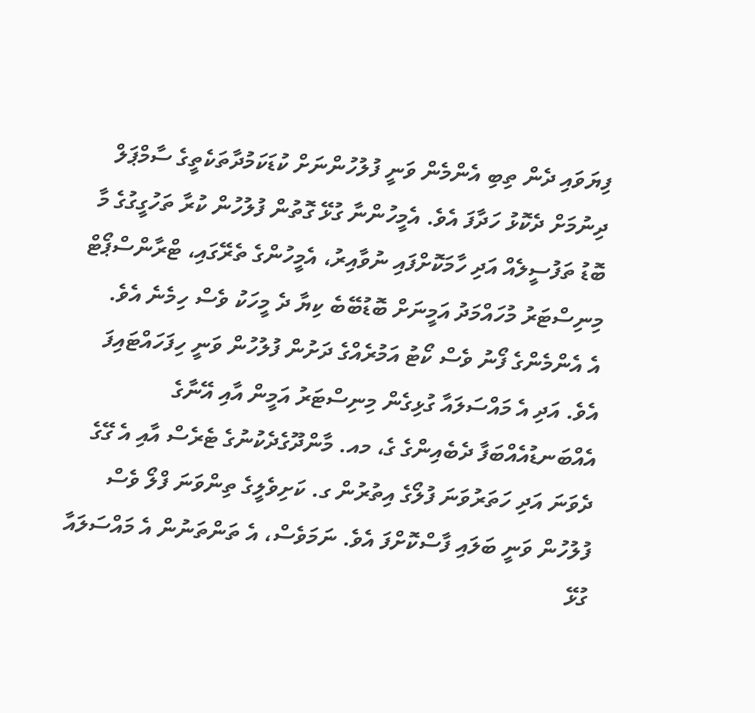ފިޔަވައި ދެން ތިބި އެންމެން ވަނީ ފުލުހުންނަށް ކުޑަކަމުދާތަކެތީގެ ސާމްޕަލް ދިނުމަށް ދެކޮޅު ހަދާފަ އެވެ. އެމީހުންނާ ގުޅޭ ގޮތުން ފުލުހުން ކުރާ ތަހުގީގުގެ މާ ބޮޑު ތަފުސީލެއް އަދި ހާމަކޮށްފައި ނުވާއިރު، އެމީހުންގެ ތެރޭގައި، ޓްރާންސްޕޯޓް މިނިސްޓަރު މުހައްމަދު އަމީނަށް ބޮޑުބޭބެ ކިޔާ ދެ މީހަކު ވެސް ހިމެނެ އެވެ.
އެ އެންމެންގެ ފޯނު ވެސް ކޯޓު އަމުރެއްގެ ދަށުން ފުލުހުން ވަނީ ހިފަހައްޓައިފަ އެވެ. އަދި އެ މައްސަލައާ ގުޅިގެން މިނިސްޓަރު އަމީން އާއި އޭނާގެ އެއްބަނޑުއެއްބަފާ ދެބެއިންގެ ގެ، މއ. މާންދޫގެދެކުނުގެ ޓެރެސް އާއި އެ ގޭގެ ދެވަނަ އަދި ހަތަރުވަނަ ފުލޯގެ އިތުރުން ގ. ކަށިވެލީގެ ތިންވަނަ ފްލޯ ވެސް ފުލުހުން ވަނީ ބަލައި ފާސްކޮށްފަ އެވެ. ނަމަވެސް، އެ ތަންތަނުން އެ މައްސަލައާ ގުޅޭ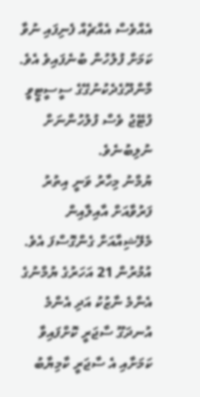އެއްވެސް އެއްޗެއް ފެނިފައި ނުވާ ކަމަށް ފުލުހުން ބުނެފައިވެ އެވެ. މާންދޫގެދެކުނުގޭގެ ސީސީޓީވީ ފުޓޭޖު ވެސް ފުލުހުންނަށް ނުލިބުނެވެ.
ޔުމްނު މިހާރު ވަނީ އިތުރު ފަރުވާއަށް އާއިލާއިން މެލޭޝިއާއަށް ގެންގޮސްފަ އެވެ. އުމުރުން 21 އަހަރުގެ ޔުމްނުގެ އެންމެ ނާޒުކު އަދި އެންމެ އުނދަގޫ ސާޖަރީ ކޮށްފައިވާ ކަމަށާއި އެ ސާޖަރީ ކާމިޔާބު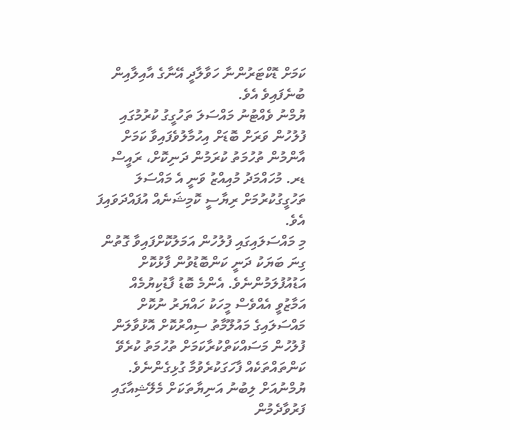ކަމަށް ޑޮކްޓަރުންނާ ހަވާލާދީ އޭނާގެ އާއިލާއިން ބުނެފައިވެ އެވެ.
ޔުމްނު ވެއްޓުނު މައްސަލަ ތަހުގީގު ކުރުމުގައި ފުލުހުން ވަރަށް ބޮޑަށް އިހުމާލުވެފައިވާ ކަމަށް އާންމުން ތުހުމަތު ކުރަމުން ދަނިކޮށް، ރައީސް ޑރ. މުހައްމަދު މުއިއްޒު ވަނީ އެ މައްސަލަ ތަހުގީގުކުރުމަށް ރިޔާސީ ކޮމިޝަނެއް އުފައްދަވައިފަ އެވެ.
މި މައްސަލައިގައި ފުލުހުން އަމަލުކޮށްފައިވާ ގޮތުން ގިނަ ބަޔަކު ދަނީ ކަންބޮޑުވުން ފާޅުކޮށް އަޑުއުފުލަމުންނެވެ. އެންމެ ބޮޑު ފާޑުކިޔުމެއް އަމާޒުވީ އެއްވެސް މީހަކު ހައްޔަރު ނުކޮށް މައްސަލައިގެ މައުލޫމާތު ސިއްރުކޮށް އޮޅުވާލަން ފުލުހުން މަސައްކަތްކުރާކަމަށް ތުހުމަތު ކުރެވޭ ކަންތައްތަކެއް ފާހަގަކުރެވުމާ ގުޅިގެންނެވެ.
ޔުމްނުއަށް ލިބުނު އަނިޔާތަކަށް މެލޭޝިއާގައި ފަރުވާދެމުން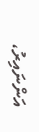އަންނައިރު،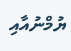ޔުމްނުއާއި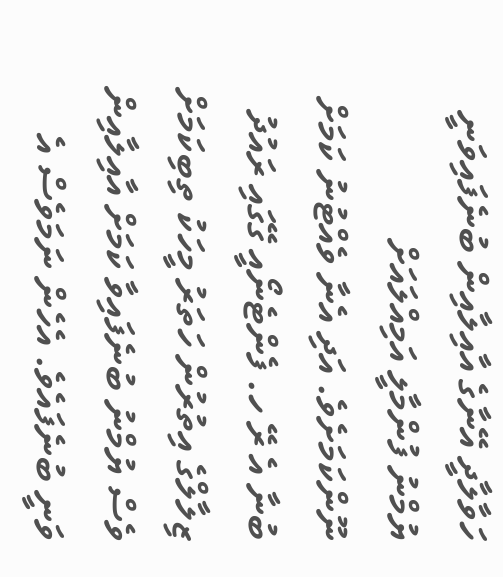ހަވާލާދީ އޭނާގެ އާއިލާއިން ބުނެފައިވަނީ ޔުމްނު ފުންމާލީ އަމިއްލައަށް ނޫންކަމަށެވެ. އަދި އެނާ ވެއްޓުނު ކަމަށް ބުނާ އެ ރޭ ހ. ފެންޓެނޯއީ ގޭގައި ރައުދު ޒިލާލްގެ އިތުރުން ހަތަރު މީހަކު ތިބިކަމަށް ވެސް ޔުމްނު ބުނެފައިވާ ކަމަށް އާއިލާއިން ވަނީ ބުނެފައެވެ. އެހެން ނަމަވެސް އެ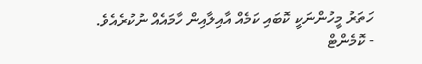ހަތަރު މީހުންނަކީ ކޮބައި ކަމެއް އާއިލާއިން ހާމައެއް ނުކުރެއެވެ.
- ކޮމެންޓް